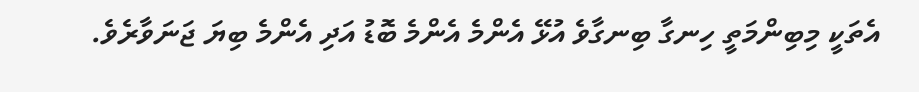އެތަކީ މިބިންމަތީ ހިނގާ ބިނގާވެ އުޅޭ އެންމެ އެންމެ ބޮޑު އަދި އެންމެ ބިޔަ ޖަނަވާރެވެ.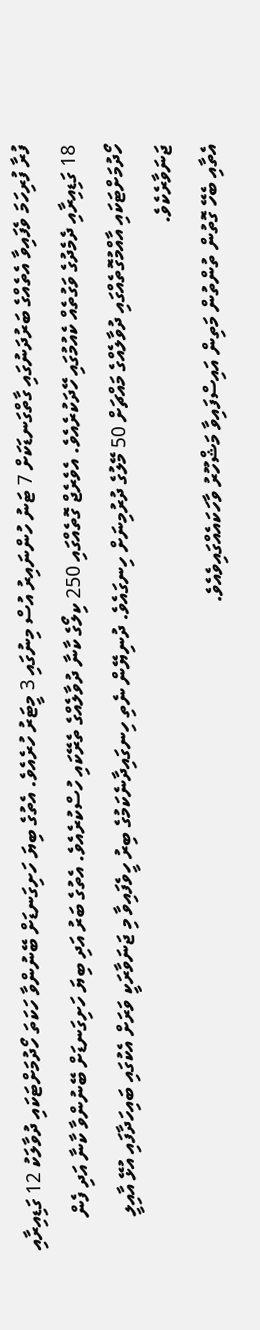ފުރާ ފުރިހަމަ ވެފައިވާ އެތެއްގެ ބަރުދަނުގައި ގާތްގަނޑަކަށް 7 ޓަނު ހުންނައިރު އުސް މިނުގައި 3 މީޓަރު ހުރެއެވެ. އެތުގެ ބިޔަ ހަށިގަނޑަށް ބޭނުންވާ ހަކަތަ ހޯދުމަށްޓަކައި ދުވާލަކު 12 ގަޑިއިރާއި 18 ގަޑިއިރާއި ދެމެދުގެ ވަގުތެއް ކެއުމުގައި ހޭދަކުރެއެވެ. އެވެރެޖް ގޮތެއްގައި 250 ކިލޯގެ ކާނާ ދުވާލެއްގެ ތެރޭކައި ހުސްކުރެއެވެ. އެތުގެ ބަރު އަދި ބިޔަ ހަށިގަނޑަށް ބޭނުންވާ ކާނާ އަދި ފެން ހޯދުމަށްޓަކައި އާއްމުގޮތެއްގައި ދުވާލެއްގެ މައްޗަށް 50 މޭލުގެ ދުރުމިނަށް ހިނގައެވެ. ދުނިޔޭން ނެތި ހިނގައިދާނެކަމުގެ ބިރު ހީވެފައިވާ މި ޖަނަވާރަކީ ވަރަށް އެކުގައި ބައިހަދާފައި އުޅޭ އާއިލީ ޖަނަވާރެކެވެ.
އެތާއި ބެހޭ ގޮތުން ތުންތުން މަތިން އައިސްފައިވާ މަޝްހޫރު ވާހަކައެއްގައިވެއެވެ.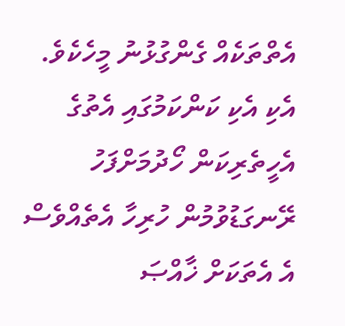އެތްތަކެއް ގެންގުޅުނު މީހެކެވެ. އެކި އެކި ކަންކަމުގައި އެތުގެ އެހީތެރިކަން ހޯދުމަށްފަހު ރޭނގަޑުވުމުން ހުރިހާ އެތެއްވެސް އެ އެތަކަށް ޚާއްޞަ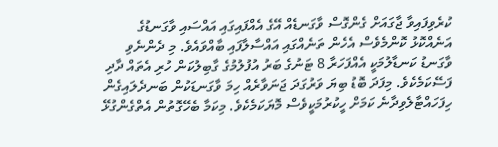ކުރެވިފައިވާ ޖާގައަށް ގެންގޮސް ވާގަނޑެއް އޭގެ އެއްފައިގައި އައްސައި ވާގަނޑުގެ އަނެއްކޮޅު ކޮންމެވެސް އެހެން ތަނެއްގައި އައްސާލާފައި ބާއްވައެވެ. މި ދެންނެވި ވާގަނޑު ކަނޑާލުމަކީ އެއްފަހަރާ 8 ޓަނުގެ ބަރު އުފުލުމުގެ ގާބިލުކަން ހުރި އެތައް ދާދި ފަސޭކަމެކެވެ. މިފަދަ ބޮޑު ބިޔަ ވަރުގަދަ ޖަނަވާރެއް ހިމަ ވާގަނޑަކުން ބަނދެލައިގެން ހިފަހައްޓާލެވިދާނެ ކަމަށް ހީކުރުމަކީވެސް މޮޔަކަމެކެވެ. މިކަމާ ބެހޭގޮތުން އެތްގެންގުޅޭ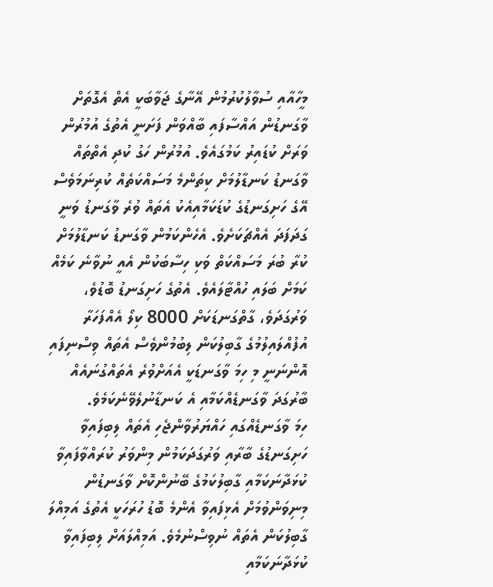މީހާއާއި ސުވާލުކުރުމުން އޭނާގެ ޖަވާބަކީ އެތް އެގޮތަށް ވާގަނޑުން އައްސާފައި ބާއްވަން ފަށަނީ އެތުގެ އުމުރުން ވަރަށް ކުޑައިރު ކަމުގައެވެ. އުމުރުން ހަގު ކުދި އެތްތައް ވާގަނޑު ކަނޑާލުމަށް ކިތަންމެ މަސައްކަތެއް ކުރިނަމަވެސް އޭގެ ހަށިގަނޑުގެ ކުޑަކަމާއިއެކު އެތައް ވުރެ ވާގަނޑު ވަނީ ގަދަފަދަ އެއްޗަކަށެވެ. އެހެންކަމުން ވާގަނޑު ކަނޑާލުމަށް ކުރާ ބުރަ މަސައްކަތް ވަކި ހިސާބަކުން އެއީ ނުވާނެ ކަމެއް ކަމަށް ބަލައި ހުއްޓާލައެވެ. އެތުގެ ހަށިގަނޑު ބޮޑުވެ، ވަރުގަދަވެ، ގާތްގަނޑަކަށް 8000 ކިލޯ އެއްފަހަރާ އުފުއްލައިލުމުގެ ގާބިލުކަން ލިބުމުންވެސް އެތައް ވިސްނިފައި އޮންނަނީ މި ހިމަ ވާގަނޑަކީ އެއަށްވުރެ އެތައްގުނައެއް ބާރުގަދަ ވާގަނޑެއްކަމާއި އެ ކަނޑާނުލެވޭނެކަމެވެ.
ހިމަ ވާގަނޑެއްގައި ހައްޔަރުވާންޖެހި އެތައް ލިބިފައިވާ ހަށިގަނޑުގެ ބާރާއި ވަރުގަދަކަމުން މިންވަރު ކުރައްވާފައިވާ ކުޅަދާނަކަމާއި ގާބިލުކަމުގެ ބޭނުންކޮށް ވާގަނޑުން މިނިވަންވުމަށް އެޅިފައިވާ އެންމެ ބޮޑު ހުރަހަކީ އެތުގެ އަމިއްލަ ގާބިލުކަން އެތައް ނުވިސްނުމެވެ. އަމިއްލައަށް ލިބިފައިވާ ކުޅަދާނަކަމާއި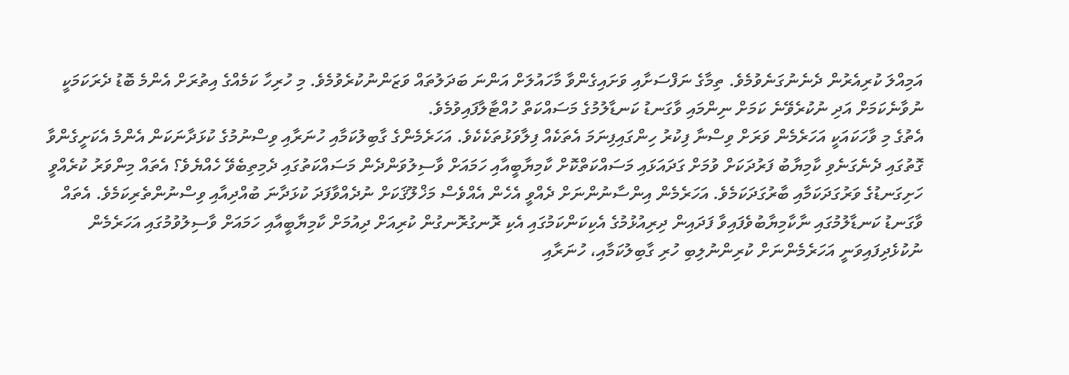އަމިއްލަ ކުރިއެރުން ދެނެނުގަނެވުމެވެ. ތިމާގެ ނަފްސަށާއި ވަށައިގެންވާ މާހައުލަށް އަންނަ ބަދަލުތައް ވަޒަންނުކުރެވުމެވެ. މި ހުރިހާ ކަމެއްގެ އިތުރަށް އެންމެ ބޮޑު ދެރަކަމަކީ ނުވާނެކަމަށް އަދި ނުކުރެވޭނެ ކަމަށް ނިންމައި ވާގަނޑު ކަނޑާލުމުގެ މަސައްކަތް ހުއްޓާލާފައިވުމެވެ.
އެތުގެ މި ވާހަކައަކީ އަހަރެމެން ވަރަށް ވިސްނާ ފިކުރު ހިންގައިފިނަމަ އެތަކެއް ފިލާވަޅުތަކެކެވެ. އަހަރެމެންގެ ގާބިލުކަމާއި ހުނަރާއި ވިސްނުމުގެ ކުޅަދާނަކަން އެންމެ އެކަށީގެންވާ ގޮތުގައި ދެނެގަނެވި ކާމިޔާބު ފަރުދަކަށް ވުމަށް ގަދައަޅައި މަސައްކަތްކޮށް ކާމިޔާބީއާއި ހަމައަށް ވާސިލުވަންދެން މަސައްކަތުގައި ދެމިތިބެވޭ ހެއްޔެވެ؟ އެތައް މިންވަރު ކުރެއްވީ ހަށިގަނޑުގެ ވަރުގަދަކަމާއި ބާރުގަދަކަމެވެ. އަހަރެމެން އިންސާނުންނަށް ދެއްވީ އެހެން އެއްވެސް މަޚްލޫޤަކަށް ނުދެއްވާފަދަ ކުޅަދާނަ ބުއްދިއާއި ވިސްނުންތެރިކަމެވެ. އެތައް ވާގަނޑު ކަނޑާލުމުގައި ނާކާމިޔާބުވެފައިވާ ފަދައިން ދިރިއުޅުމުގެ އެކިކަންކަމުގައި އެކި ރޮނގުރޮނގުން ކުރިއަށް ދިއުމަށް ކާމިޔާބީއާއި ހަމައަށް ވާސިލުވުމުގައި އަހަރެމެން ނުކުޅެދިފައިވަނީ އަހަރެމެންނަށް ކުރިންނުލިބި ހުރި ގާބިލުކަމާއި، ހުނަރާއި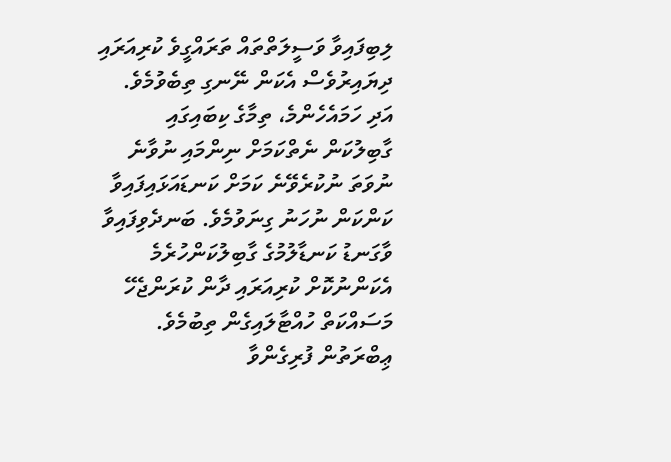ލިބިފައިވާ ވަސީލަތްތައް ތަރައްގީވެ ކުރިއަރައި ދިޔައިރުވެސް އެކަން ނޭނގި ތިބެވުމެވެ. އަދި ހަމައެހެންމެ، ތިމާގެ ކިބައިގައި ގާބިލުކަން ނެތްކަމަށް ނިންމައި ނުވާނެ ނުވަތަ ނުކުރެވޭނެ ކަމަށް ކަނޑައަޅައިފައިވާ ކަންކަން ނުހަނު ގިނަވުމެވެ. ބަނދެވިފައިވާ ވާގަނޑު ކަނޑާލުމުގެ ގާބިލުކަންހުރެމެ އެކަންނުކޮށް ކުރިއަރައި ދާން ކުރަންޖެހޭ މަސައްކަތް ހުއްޓާލައިގެން ތިބުމެވެ.
ޢިބްރަތުން ފުރިގެންވާ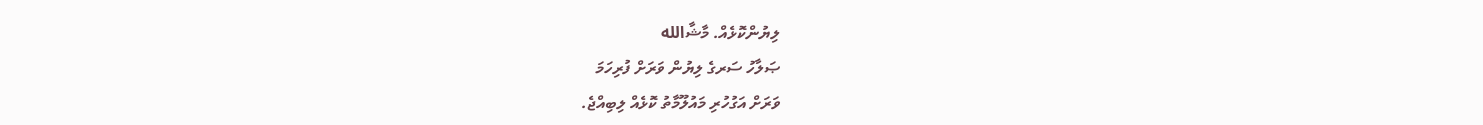ލިޔުންކޮޅެއް. މާޝާالله
ޞަލާހު ސަރގެ ލިޔުން ވަރަށް ފުރިހަމަ
ވަރަށް އަގުހުރި މައުލޫމާތު ކޮޅެއް ލިބިއްޖެ.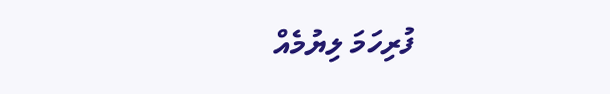ފުރިހަމަ ލިޔުމެއް